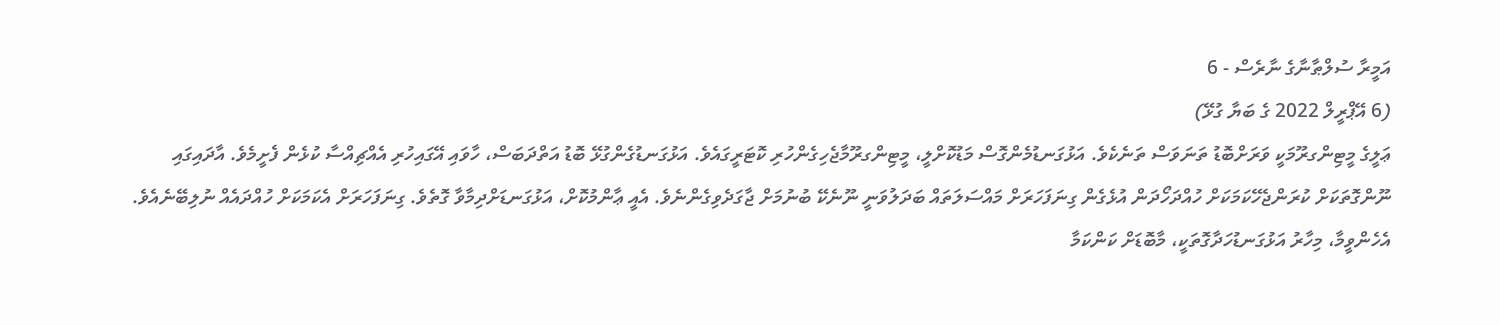އަމީރާ ސުލްޠާނާގެ ނާރެސް - 6
(6 އޭޕްރީލް 2022 ގެ ބަޔާ ގުޅޭ)
ޢަލީގެ މީޓިންގރޫމަކީ ވަރަށްބޮޑު ތަނަވަސް ތަނެކެވެ. އަޅުގަނޑުމެންގޮސް މަޑުކޮށްލީ، މީޓިންގރޫމާޖެހިގެންހުރި ކޮޓަރީގައެވެ. އަޅުގަނޑުގެންގުޅޭ ބޮޑު އަތްދަބަސް، ހާވައި އޭގައިހުރި އެއްޗިއްސާ ކުޅެން ފެށީމެވެ. އާދައިގައި ނޫންގޮތަކަށް ކުރަންޖެހޭކަމަކަށް ހުއްދަހޯދަން އުޅެގެން ގިނަފަހަރަށް މައްސަލަތައް ބަދަލުވަނީ ނޫނެކޭ ބުނުމަށް ޖާގަދެވިގެންނެވެ. އެއީ ޢާންމުކޮށް، އަޅުގަނޑަށްދިމާވާ ގޮތެވެ. ގިނަފަހަރަށް އެކަމަކަށް ހުއްދައެއް ނުލިބޭނެއެވެ. އެހެންވީމާ، މިހާރު އަޅުގަނޑުހަދާގޮތަކީ، މާބޮޑަށް ކަންކަމާ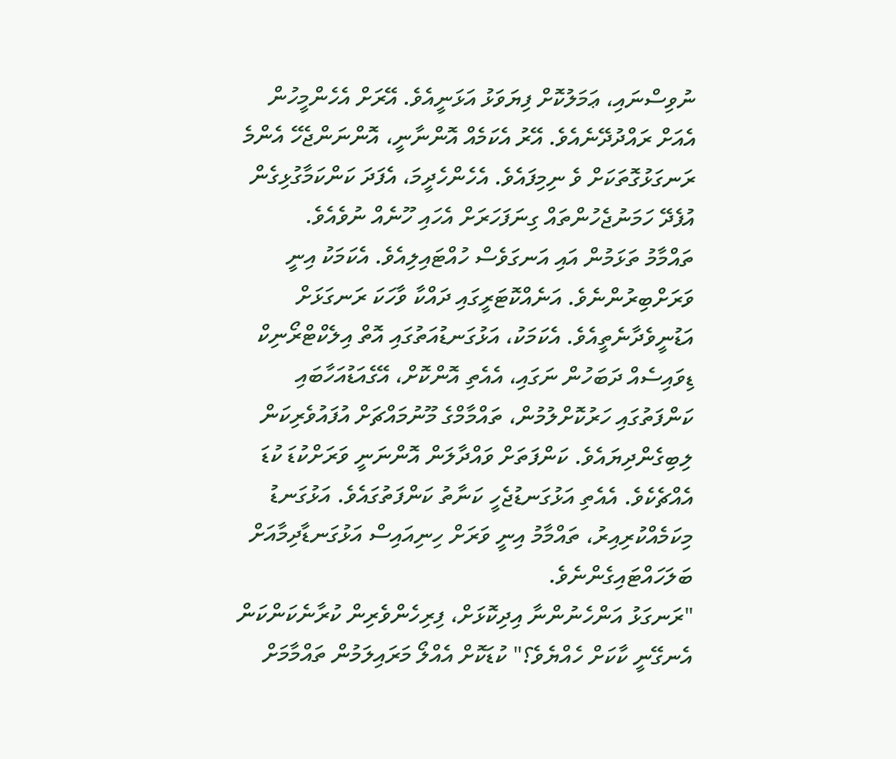ނުވިސްނައި، ޢަމަލުކޮށް ފިޔަވަޅު އަޅަނީއެވެ. އޭރަށް އެހެންމީހުން އެއަށް ރައްދުދޭނެއެވެ. އޭރު އެކަމެއް އޮންނާނީ، އޮންނަންޖެހޭ އެންމެ ރަނގަޅުގޮތަކަށް ވެ ނިމިފައެވެ. އެހެންހެދީމަ، އެފަދަ ކަންކަމާގުޅިގެން އުފެދޭ ހަމަނުޖެހުންތައް ގިނަފަހަރަށް އެހައި ހޫނެއް ނުވެއެވެ.
ތައްމާމު ތަޅަމުން އައި އަނގަވެސް ހުއްޓައިލިއެވެ. އެކަމަކު އިނީ ވަރަށްބިރުންނެވެ. އަނެއްކޮޓަރީގައި ދައްކާ ވާހަކަ ރަނގަޅަށް އަޑުނީވެދާނެތީއެވެ. އެކަމަކު، އަޅުގަނޑުއަތުގައި އޮތް އިލެކްޓްރޯނިކް ޑިވައިސެއް ދަބަހުން ނަގައި، އެއެތި އޮންކޮށް، އޭގެއަޑުއަހާބައި ކަންފަތުގައި ހަރުކޮށްލުމުން، ތައްމާމްގެ މޫނުމައްޗަށް އުފައުވެރިކަން ލިބިގެންދިޔައެވެ. ކަންފަތަށް ވައްދާލަން އޮންނަނީ ވަރަށްކުޑަ ކުޑަ އެއްޗެކެވެ. އެއެތި އަޅުގަނޑުޖެހީ ކަނާތު ކަންފަތުގައެވެ. އަޅުގަނޑު މިކަމެއްކުރިއިރު، ތައްމާމު އިނީ ވަރަށް ހިނިއައިސް އަޅުގަނޑާދިމާއަށް ބަލަހައްޓައިގެންނެވެ.
"ރަނގަޅު އަންހެނުންނާ އިދިކޮޅަށް، ފިރިހެންވެރިން ކުރާނެކަންކަން އެނގޭނީ ކާކަށް ހެއްޔެވެ؟" ކުޑަކޮށް އެއްލޯ މަރައިލަމުން ތައްމާމަށް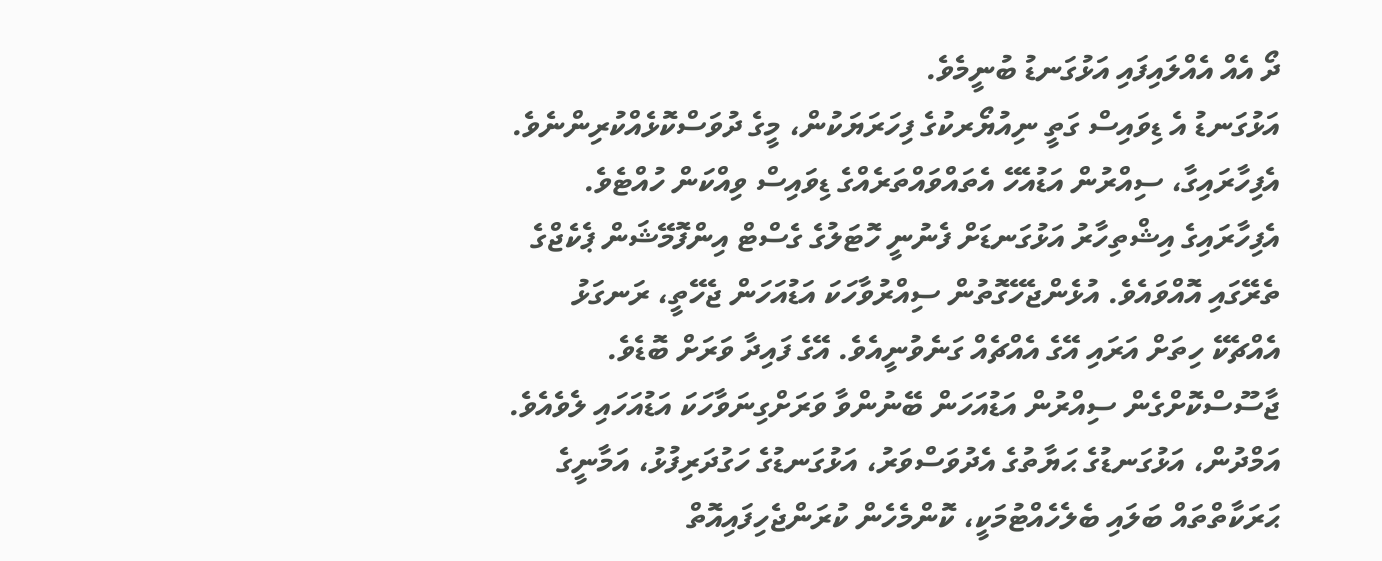ދޯ އެއް އެއްލައިފައި އަޅުގަނޑު ބުނީމެވެ.
އަޅުގަނޑު އެ ޑިވައިސް ގަތީ ނިއުޔޯރކުގެ ފިހަރަޔަކުން، މީގެ ދުވަސްކޮޅެއްކުރިންނެވެ. އެފިހާރައިގާ، ސިއްރުން އަޑުއެހޭ އެތައްވައްތަރެއްގެ ޑިވައިސް ވިއްކަން ހުއްޓެވެ. އެފިހާރައިގެ އިޝްތިހާރު އަޅުގަނޑަށް ފެނުނީ ހޮޓަލުގެ ގެސްޓް އިންފޮމޭޝަން ޕެކެޖްގެ ތެރޭގައި އޮއްވައެވެ. އުޅެންޖެހޭގޮތުން ސިއްރުވާހަކަ އަޑުއަހަން ޖެހޭތީ، ރަނގަޅު އެއްޗެކޭ ހިތަށް އަރައި އޭގެ އެއްޗެއް ގަނެވުނީއެވެ. އޭގެ ފައިދާ ވަރަށް ބޮޑެވެ. ޖާސޫސްކޮށްގެން ސިއްރުން އަޑުއަހަން ބޭނުންވާ ވަރަށްގިނަވާހަކަ އަޑުއަހައި ލެވެއެވެ. އަމްދުން، އަޅުގަނޑުގެ ޙަޔާތުގެ އެދުވަސްވަރު، އަޅުގަނޑުގެ ހަގުދަރިފުޅު، އަމާނީގެ ޙަރަކާތްތައް ބަލައި ބެލެހެއްޓުމަކީ، ކޮންމެހެން ކުރަންޖެހިފައިއޮތް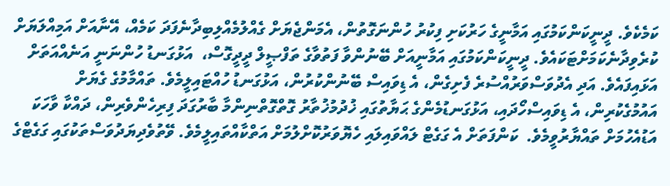ކަމެކެވެ. ދީނީކަންކަމުގައި އަމާނީގެ ހަރުކަށި ފިކުރު ހުންނަގޮތުން، އެމަންޖެޔަށް ގެއްލުމެއްލިބިދާނެފަދަ ކަމެއް، އޭނާއަށް އަމިއްލަޔަށް ކުރެވިދާނެކަމަށްޓަކައެވެ. ދީނީކަންކަމުގައި އަމާނީއަށް ބޭނުންވާ ފަތުވާގެ ތަފްޞީލް ދީދީގޮސް،  އަޅުގަނޑު ހުންނަނީ އަނެއްއަތަށް އަޅައިފައެވެ. އަދި އެދުވަސްވަރުއްސުރެ ފެށިގެން، އެ ޑިވައިސް ބޭނުންކުރުން، އަޅުގަނޑު ހުއްޓައިލީމެވެ. ތައްމާމުގެ ގެޔަށް އައުމުގެކުރިން، އެ ޑިވައިސްހޯދައި، އަޅުގަނޑުމެންގެ ޙަޔާތުގައި ޚުދުމުޚުތާރު ގޮތްގޮތްނިންމާ ބާރުގަދަ ފިރިހެންވެރިން، ދައްކާ ވާހަކަ އަޑުއެހުމަށް ތައްޔާރުވީމެވެ.  ކަންފަތަށް އެ ގަގެޓް ލައްވައިލައި ހެޔޮވަރުކޮށްލުމަށް އަތްކާއްތައިލީމެވެ. ވޭތުވެދިޔަދުވަސްތަކުގައި ގަގެޓްގެ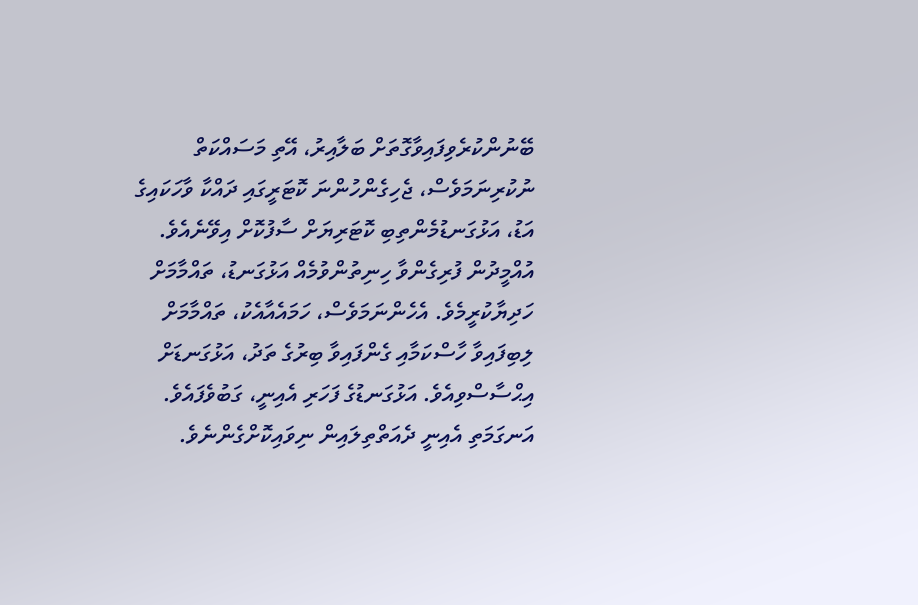ބޭނުންކުރެވިފައިވާގޮތަށް ބަލާއިރު، އޭތި މަސައްކަތް ނުކުރިނަމަވެސް، ޖެހިގެންހުންނަ ކޮޓަރީގައި ދައްކާ ވާހަކައިގެ އަޑު، އަޅުގަނޑުމެންތިބި ކޮޓަރިޔަށް ސާފުކޮށް އިވޭނެއެވެ.
އުއްމީދުން ފުރިގެންވާ ހިނިތުންވުމެއް އަޅުގަނޑު، ތައްމާމަށް ހަދިޔާކުރީމެވެ. އެހެންނަމަވެސް، ހަމައެއާއެކު، ތައްމާމަށް ލިބިފައިވާ ހާސްކަމާއި ގެންފައިވާ ބިރުގެ ތަދު، އަޅުގަނޑަށް އިޙްސާސްވިއެވެ. އަޅުގަނޑުގެ ފަހަރި އެއިނީ، ގަބުވެފައެވެ. އަނގަމަތި އެއިނީ ދެއަތްތިލައިން ނިވައިކޮށްގެންނެވެ.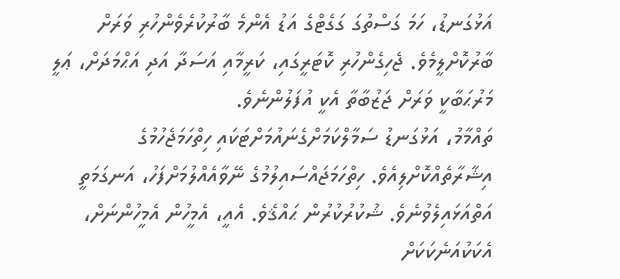އަޅުގަނޑު، ހަމަ ގަސްތުގަ ގަގެޓްގެ އަޑު އެންމެ ބާރުކުރެވެންހުރި ވަރަށް ބާރުކޮށްލީމެވެ. ޖެހިގެންހުރި ކޮޓަރީގައި، ކަރީމާއި އަސަދާ އަދި އަޙްމަދަށް، ޢަލީ މަރުޙަބާކީ ވަރަށް ޖަޒުބާތާ އެކީ އުފަލުންނެވެ.
ތައްމާމު، އަޅުގަނޑު ސަމާލްކަމަށްގެނައުމަށްޓަކައި ހިތްހަމަޖެހުމުގެ އިޝާރާތެއްކޮށްލިއެވެ. ހިތްހަމަޖައްސައިލުމުގެ ނޭވާއެއްލުމަށްފަހު، އަނގަމަތީ އަތްއަޅައިލެވުނެވެ. ޝުކުރުކުރުން ޙައްޤެވެ. އެއީ، އެމީހުން އެމީހުންނަށް، އެކަކުއަނެކަކަށް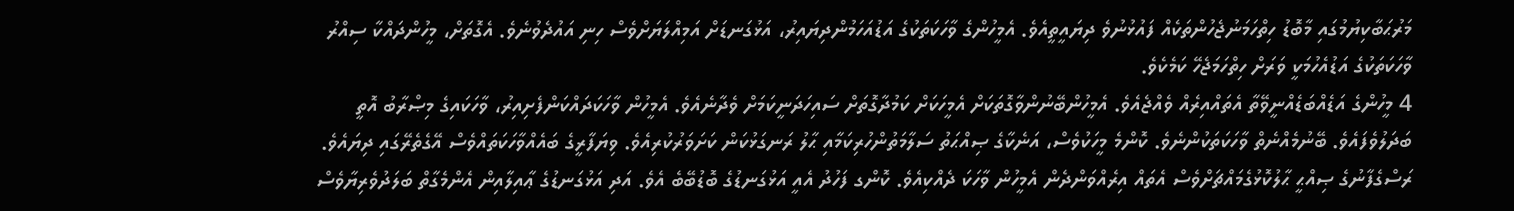މަރުޙަބާކިޔުމުގައި މާބޮޑު ހިތްހަމަނުޖެހުންތަކެއް ފައުޅުނުވެ ދިޔައީތީއެވެ. އެމީހުންގެ ވާހަކަތަކުގެ އަޑުއަހަމުންދިޔައިރު، އަޅުގަނޑަށް އަމިއްލަޔަށްވެސް ހިނި އައުދެވުނެވެ. އެގޮތަށް، މީހުންދައްކާ ސިއްރު ވާހަކަތަކުގެ އަޑުއެހުމަކީ ވަރަށް ހިތްހަމަޖެހޭ ކަމެކެވެ.
4 މީހުންގެ އަޑެއްބަޑެއްނީވޭތާ އެތައްއިރެއް ވެއްޖެއެވެ. އެމީހުންބޭނުންވާގޮތަކަށް އެމީހަކަށް ކަމުދާގޮތަށް ސައިހަދަނީކަމަށް ވެދާނެއެވެ. އެމީހުން ވާހަކަދައްކަންފެށިއިރު، ވާހަކައިގެ މިޞްރާބު އޮތީ ބަދަލުވެފައެވެ. ބޭނުމެއްނެތް ވާހަކަތަކުންނެވެ. ކޮންމެ މީހަކުވެސް، އަނެކާގެ ޞިއްޙަތު ސަލާމަތުންހުރިކަމާއި ޙާލު ރަނގަޅުކަން ކަށަވަރުކުރިއެވެ. ވިޔަފާރީގެ ބައެއްވާހަކަތައްވެސް އޭގެތެރޭގައި ދިޔައެވެ. ރަސްގެފާނުގެ ޞިއްޙީ ޙާލުކޮޅުގެމައްޗަށްވެސް އެތައް އިރެއްވަންދެން އެމީހުން ވާހަކަ ދެއްކިއެވެ. ކޮންގ ފަހުދު އެއީ އަޅުގަނޑުގެ ބޮޑުބޭބެ އެވެ. އަދި އަޅުގަނޑުގެ ޢާއިލާއިން އެންމެގާތް ބަލަދުވެރިޔާވެސް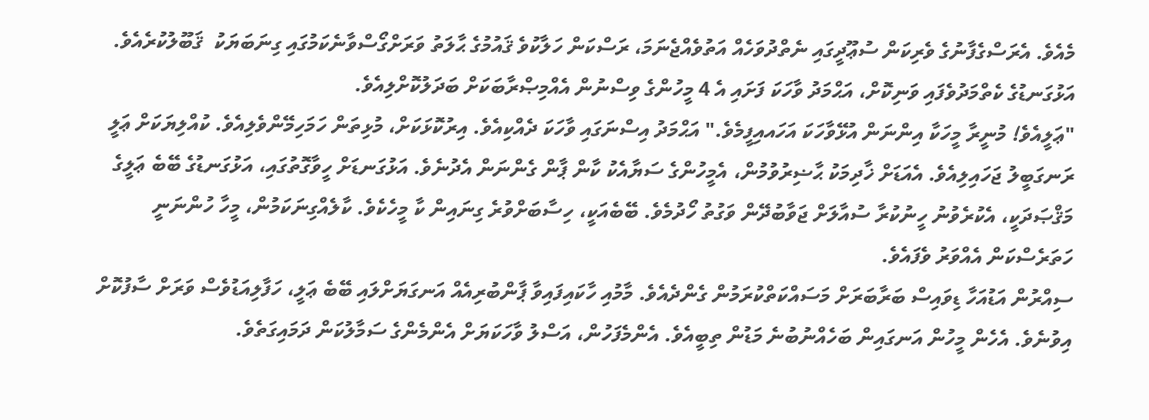މެއެވެ. އެރަސްގެފާނުގެ ވެރިކަން ސުޢޫދީގައި ނެތްދުވަހެއް އަތުވެއްޖެނަމަ، ރަސްކަން ހަލާކުވެ ޤައުމުގެ ޙާލަތު ވަރަށްގޯސްވާނެކަމުގައި ގިނަބަޔަކު  ޤަބޫލުކުރެއެވެ.
އަޅުގަނޑުގެ ކެތްމަދުވެފައި ވަނިކޮށް، އަޙްމަދު ވާހަކަ ފަށައި އެ 4 މީހުންގެ ވިސްނުން އެއްމިޞްރާބަކަށް ބަދަލުކޮށްލިއެވެ.
"ޢަލީއެވެ! މުނީރާ މީހަކާ އިންނަން އުޅޭވާހަކަ އަހައއިފީމެވެ." އަޙްމަދު އިސްނަގައި ވާހަކަ ދެއްކިއެވެ. އިރުކޮޅަކަށް، މުޅިތަން ހަމަހިމޭންވެލިއެވެ. ކުއްލިޔަކަށް ޢަލީ ރަނގަބީލު ޖަހައިލިއެވެ. އެއަޑަށް ޚާދިމަކު ޙާޟިރުވުމުން، އެމީހުންގެ ސަޔާއެކު ކާން ޕާން ގެންނަން އެދުނެވެ. އަޅުގަނޑަށް ހީވާގޮތުގައި، އަޅުގަނޑުގެ ބޭބެ ޢަލީގެ މަޤްޞަދަކީ، އެކުރެވުނު ހީނުކުރާ ސުއާލަށް ޖަވާބުދޭން ވަގުތު ހޯދުމެވެ. ބޭބެއަކީ، ހިސާބަށްވުރެ ގިނައިން ކާ މީހެކެވެ. ކާލެއްގިނަކަމުން، މީހާ ހުންނަނީ ހަތަރެސްކަން އެއްވަރު ވެފައެވެ.
ސިއްރުން އަޑުއަހާ ޑިވައިސް ބަރާބަރަށް މަސައްކަތްކުރަމުން ގެންދެއެވެ. މާމުއި ހާކައިފައިވާ ޕާންބުރިއެއް އަނގަޔަށްލައި ބޭބެ ޢަލީ، ހަފާލިއަޑުވެސް ވަރަށް ސާފުކޮށް އިވުނެވެ. އެހެން މީހުން އަނގައިން ބަހެއްނުބުނެ މަޑުން ތިބީއެވެ. އެންމެފަހުން، އަސްލު ވާހަކަޔަށް އެންމެންގެ ސަމާލުކަން ދަމައިގަތެވެ.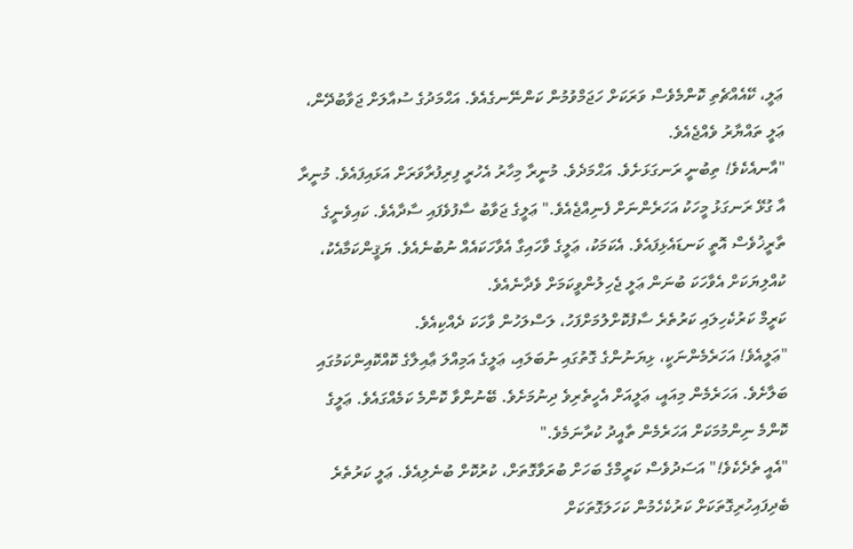ޢަލީ، ކޭއެއްޗެތި ކޮންމެވެސް ވަރަކަށް ހަޖަމްވުމުން ކަންނޭނގެއެވެ. އަޙްމަދުގެ ސުއާލަށް ޖަވާބުދޭން، ޢަލީ ތައްޔާރު ވެއްޖެއެވެ.
"އާނއެކެވެ! ތިބުނީ ރަނގަޅަށެވެ. އަޙްމަދެވެ. މުނީރާ މިހާރު އެހުރީ ފިރިފުރާވަރަށް އަޅައިފައެވެ. މުނީރާ އާ ގުޅޭ ރަނގަޅު މީހަކު އަހަރެންނަށް ފެނިއްޖެއެވެ." ޢަލީގެ ޖަވާބު ސާފުވެފައި ސާދާއެވެ. ކައިވެނީގެ ތާރީޚުވެސް އޮތީ ކަނޑައެޅިފައެވެ. އެކަމަކު، ޢަލީގެ ވާހައިގާ އެވާހަކައެއް ނުބުނެއެވެ. ޔަޤީންކަމާއެކު، ކުއްލިޔަކަށް އެވާހަކަ ބުނަން ޢަލީ ޖެހިލުންވީކަމަށް ވެދާނެއެވެ.
ކަރީމް ކަރުކެހިލައި ކަރުތެރެ ސާފުކޮށްލުމަށްފަހު، ލަސްލަހުން ވާހަކަ ދެއްކިއެވެ.
"ޢަލީއެވެ! އަހަރެމެންނަކީ، ޅިޔަނުންގެ ގޮތުގައި ނުބަލައި، ޢަލީގެ އަމިއްލަ ޢާއިލާގެ ކޮއްކޮއިންކަމުގައި ބަލާށެވެ. އަހަރެމެން މިއައީ، ޢަލީއަށް އެހީތެރިވެ ދިނުމަށެވެ. ބޭނުންވާ ކޮންމެ ކަމެއްގައެވެ. ޢަލީގެ ކޮންމެ ނިންމުމަކަށް އަހަރެމެން ތާއީދު ކުރާނަމެވެ."
"އެއީ ތެދެކެވެ!" އަސަދުވެސް ކަރީމްގެ ބަހަށް ބުރަވާގޮތަށް، ކުރުކޮށް ބުނެލިއެވެ. ޢަލީ ކަރުތެރެ ބެދިފައިހުރިގޮތަކަށް ކަރުކެހެމުން ކަހަލަގޮތަކަށް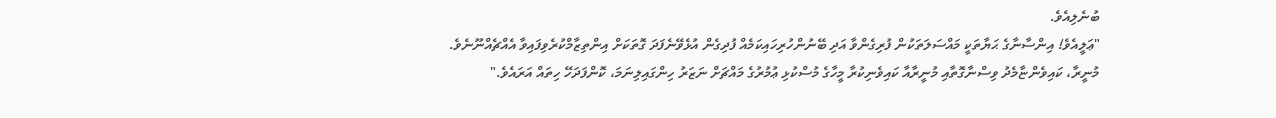ބުނެލިއެވެ.
"ޢަލީއެވެ! އިންސާނާގެ ޙަޔާތަކީ މައްސަލަތަކުން ފުރިގެންވާ އަދި ބޭނުންހުރިހައިކަމެއް ފުދިގެން އުޅެވޭނެފަދަ ގޮތަކަށް އިންތިޒާމްކުރެވިފައިވާ އެއްޗެއްނޫނެވެ. މުނީރާ، ކައިވެންޏާމެދު ވިސްނާގޮތާއި މުނީރާއާ ކައިވެނިކުރާ މީހާގެ މުސްކުޅި ޢުމުރުގެ މައްޗަށް ނަޒަރު ހިންގައިލިނަމަ، ކޮންފަދަހޭ ހިތައް އަރައެވެ."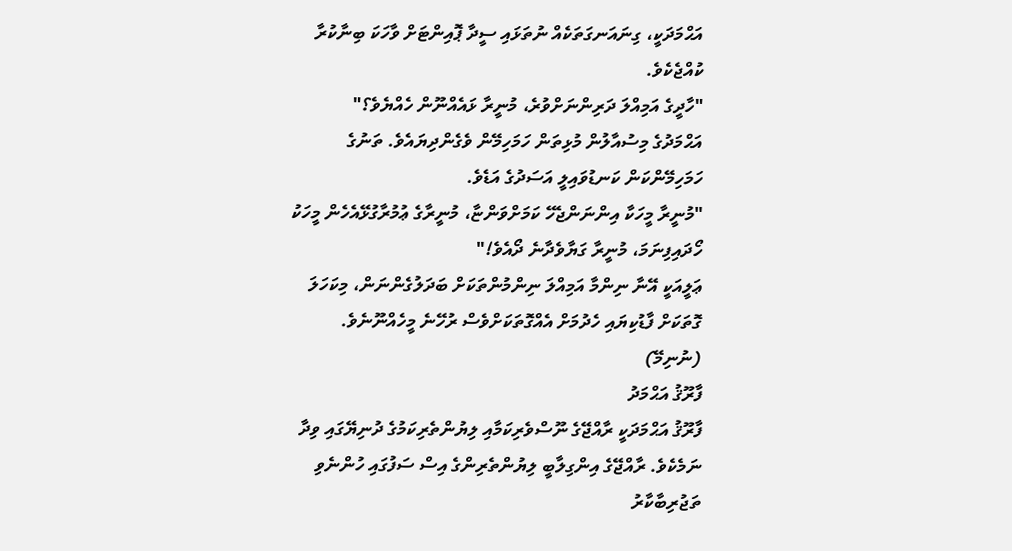އަޙްމަދަކީ، ގިނައަނގަތަކެއް ނުތަޅައި ސީދާ ޕޮއިންޓަށް ވާހަކަ ބިނާކުރާ ކުއްޖެކެވެ.
"ހާދީގެ އަމިއްލަ ދަރިންނަށްވުރެ، މުނީރާ ޅައެއްނޫން ހެއްޔެވެ؟"
އަޙްމަދުގެ މިސުއާލުން މުޅިތަން ހަމަހިމޭން ވެގެންދިޔައެވެ. ތަނުގެ ހަމަހިމޭންކަން ކަނޑުވައިލީ އަސަދުގެ އަޑެވެ.
"މުނީރާ މީހަކާ އިންނަންޖެހޭ ކަމަށްވަންޏާ، މުނީރާގެ ޢުމުރާގުޅޭއެހެން މީހަކު  ހޯދައިފިނަމަ، މުނީރާ ގަޔާވެދާނެ ދޯއެވެ!"
ޢަލީއަކީ އޭނާ ނިންމާ އަމިއްލަ ނިންމުންތަކަށް ބަދަލުގެންނަން، މިކަހަލަ ގޮތަކަށް ފާޑުކިޔައި ހެދުމަށް އެއްގޮތަކަށްވެސް ރުހޭނެ މީހެއްނޫނެވެ.
(ނުނިމޭ)
ފާރޫޤު އަޙްމަދު
ފާރޫޤު އަޙްމަދަކީ ރާއްޖޭގެ ނޫސްވެރިކަމާއި ލިޔުންތެރިކަމުގެ ދުނިޔޭގައި ވިދާ ނަމެކެވެ. ރާއްޖޭގެ އިންގިލާބީ ލިޔުންތެރިންގެ އިސް ސަފުގައި ހުންނެވި ތަޖުރިބާކާރު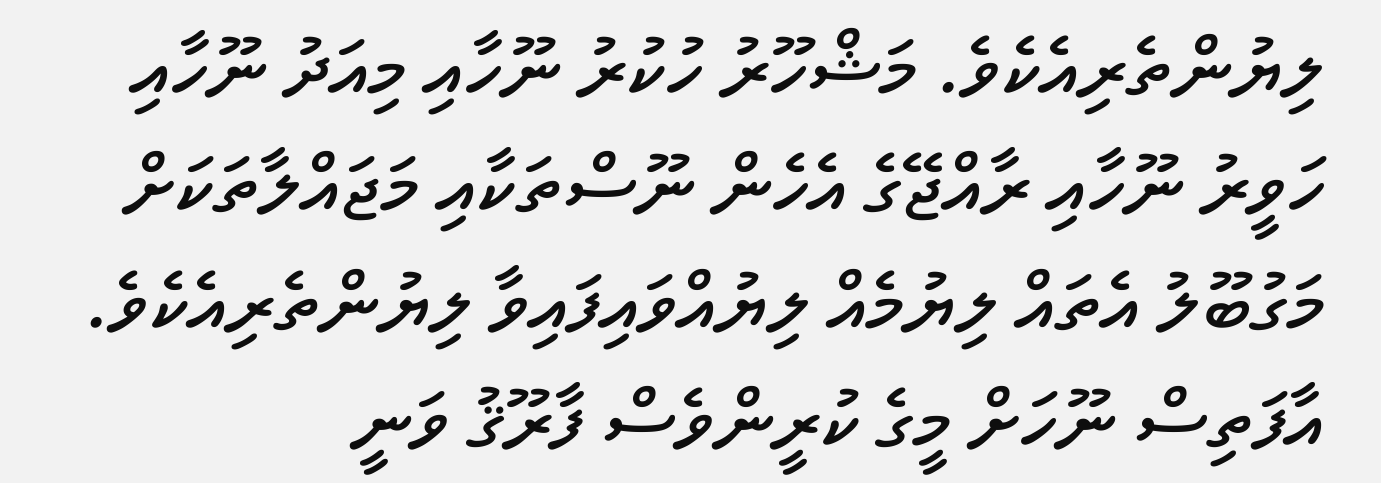ލިޔުންތެރިއެކެވެ. މަޝްހޫރު ހުކުރު ނޫހާއި މިއަދު ނޫހާއި ހަވީރު ނޫހާއި ރާއްޖޭގެ އެހެން ނޫސްތަކާއި މަޖައްލާތަކަށް މަގުބޫލު އެތައް ލިޔުމެއް ލިޔުއްވައިފައިވާ ލިޔުންތެރިއެކެވެ. އާފަތިސް ނޫހަށް މީގެ ކުރީންވެސް ފާރޫޤު ވަނީ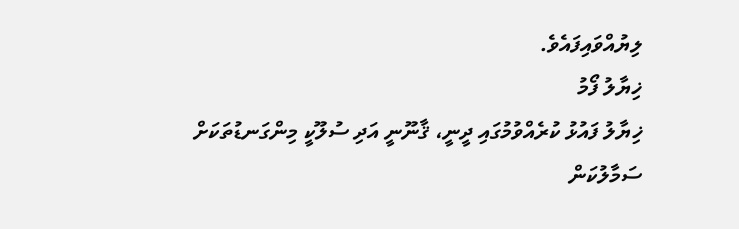ލިޔުއްވައިފައެވެ.
ޚިޔާލު ފޯމު
ޚިޔާލު ފައުޅު ކުރެއްވުމުގައި ދީނީ، ޤާނޫނީ އަދި ސުލޫކީ މިންގަނޑުތަކަށް ސަމާލުކަން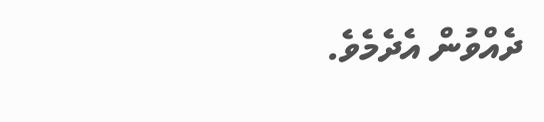ދެއްވުން އެދެމެވެ.